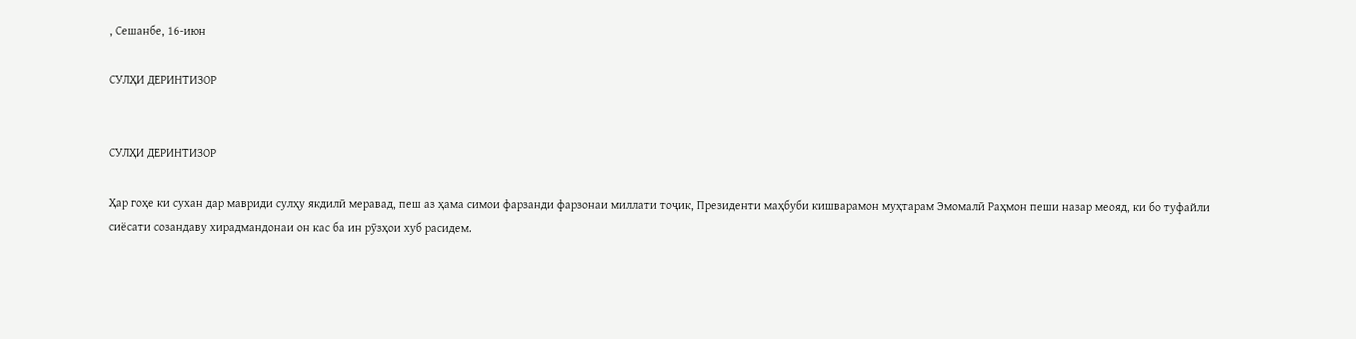, Сешанбе, 16-июн

СУЛҲИ ДЕРИНТИЗОР


СУЛҲИ ДЕРИНТИЗОР

Ҳар гоҳе ки сухан дар мавриди сулҳу якдилӣ меравад, пеш аз ҳама симои фарзанди фарзонаи миллати тоҷик, Президенти маҳбуби кишварамон муҳтарам Эмомалӣ Раҳмон пеши назар меояд, ки бо туфайли сиёсати созандаву хирадмандонаи он кас ба ин рӯзҳои хуб расидем.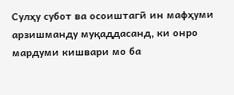Сулҳу субот ва осоиштагӣ ин мафҳуми арзишманду муқаддасанд, ки онро мардуми кишвари мо ба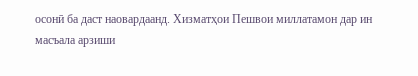осонӣ ба даст наовардаанд. Хизматҳои Пешвои миллатамон дар ин масъала арзиши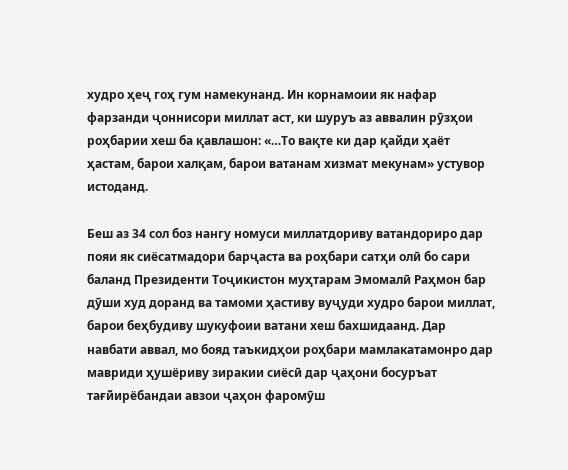худро ҳеҷ гоҳ гум намекунанд. Ин корнамоии як нафар фарзанди ҷоннисори миллат аст, ки шуруъ аз аввалин рӯзҳои роҳбарии хеш ба қавлашон: «…То вақте ки дар қайди ҳаёт ҳастам, барои халқам, барои ватанам хизмат мекунам» устувор истоданд.

Беш аз 34 сол боз нангу номуси миллатдориву ватандориро дар пояи як сиёсатмадори барҷаста ва роҳбари сатҳи олӣ бо сари баланд Президенти Тоҷикистон муҳтарам Эмомалӣ Раҳмон бар дӯши худ доранд ва тамоми ҳастиву вуҷуди худро барои миллат, барои беҳбудиву шукуфоии ватани хеш бахшидаанд. Дар навбати аввал, мо бояд таъкидҳои роҳбари мамлакатамонро дар мавриди ҳушёриву зиракии сиёсӣ дар ҷаҳони босуръат тағйирёбандаи авзои ҷаҳон фаромӯш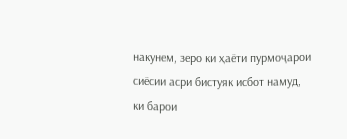накунем, зеро ки ҳаёти пурмоҷарои сиёсии асри бистуяк исбот намуд, ки барои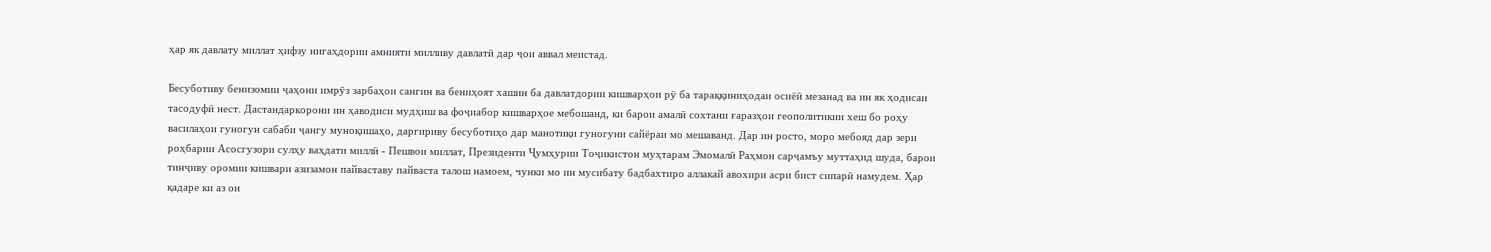ҳар як давлату миллат ҳифзу нигаҳдории амнияти милливу давлатӣ дар ҷои аввал меистад.

Бесуботиву бенизомии ҷаҳони имрӯз зарбаҳои сангин ва бениҳоят хашин ба давлатдории кишварҳои рӯ ба тараққиниҳодаи осиёӣ мезанад ва ин як ҳодисаи тасодуфӣ нест. Дастандаркорони ин ҳаводиси мудҳиш ва фоҷиабор кишварҳое мебошанд, ки барои амалӣ сохтани ғаразҳои геополитикии хеш бо роҳу василаҳои гуногун сабаби ҷангу муноқишаҳо, даргириву бесуботиҳо дар манотиқи гуногуни сайёраи мо мешаванд. Дар ин росто, моро мебояд дар зери роҳбарии Асосгузори сулҳу ваҳдати миллӣ - Пешвои миллат, Президенти Ҷумҳурии Тоҷикистон муҳтарам Эмомалӣ Раҳмон сарҷамъу муттаҳид шуда, барои тинҷиву оромии кишвари азизамон пайваставу пайваста талош намоем, чунки мо ин мусибату бадбахтиро аллакай авохири асри бист сипарӣ намудем. Ҳар қадаре ки аз он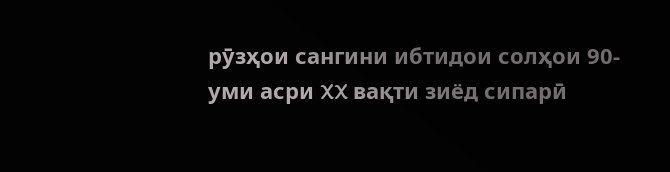рӯзҳои сангини ибтидои солҳои 90-уми асри XX вақти зиёд сипарӣ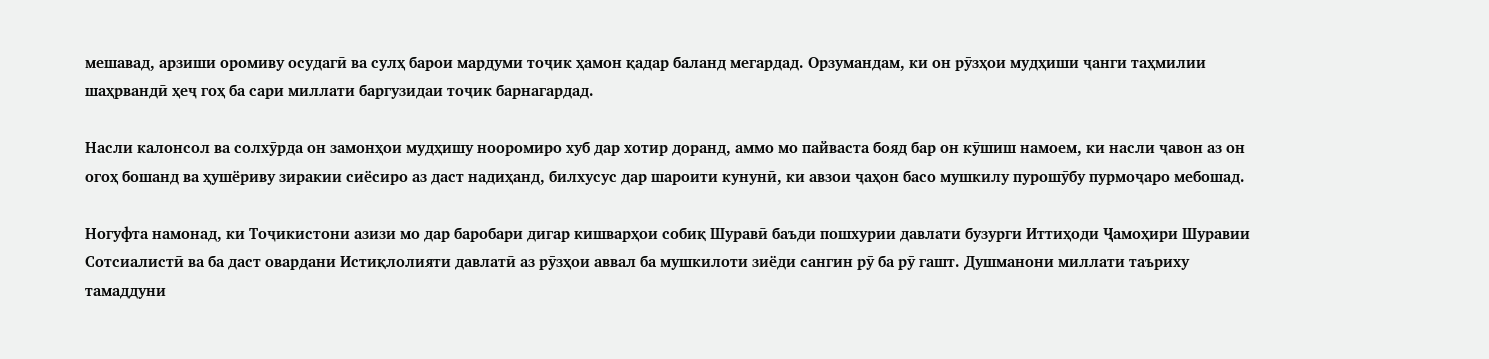мешавад, арзиши оромиву осудагӣ ва сулҳ барои мардуми тоҷик ҳамон қадар баланд мегардад. Орзумандам, ки он рӯзҳои мудҳиши ҷанги таҳмилии шаҳрвандӣ ҳеҷ гоҳ ба сари миллати баргузидаи тоҷик барнагардад.

Насли калонсол ва солхӯрда он замонҳои мудҳишу нооромиро хуб дар хотир доранд, аммо мо пайваста бояд бар он кӯшиш намоем, ки насли ҷавон аз он огоҳ бошанд ва ҳушёриву зиракии сиёсиро аз даст надиҳанд, билхусус дар шароити кунунӣ, ки авзои ҷаҳон басо мушкилу пурошӯбу пурмоҷаро мебошад.

Ногуфта намонад, ки Тоҷикистони азизи мо дар баробари дигар кишварҳои собиқ Шуравӣ баъди пошхурии давлати бузурги Иттиҳоди Ҷамоҳири Шуравии Сотсиалистӣ ва ба даст овардани Истиқлолияти давлатӣ аз рӯзҳои аввал ба мушкилоти зиёди сангин рӯ ба рӯ гашт. Душманони миллати таъриху тамаддуни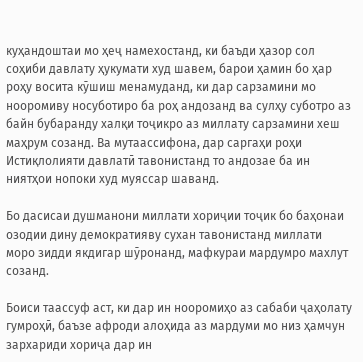куҳандоштаи мо ҳеҷ намехостанд, ки баъди ҳазор сол соҳиби давлату ҳукумати худ шавем, барои ҳамин бо ҳар роҳу восита кӯшиш менамуданд, ки дар сарзамини мо нооромиву носуботиро ба роҳ андозанд ва сулҳу суботро аз байн бубаранду халқи тоҷикро аз миллату сарзамини хеш маҳрум созанд. Ва мутаассифона, дар саргаҳи роҳи Истиқлолияти давлатӣ тавонистанд то андозае ба ин ниятҳои нопоки худ муяссар шаванд.

Бо дасисаи душманони миллати хориҷии тоҷик бо баҳонаи озодии дину демократияву сухан тавонистанд миллати моро зидди якдигар шӯронанд, мафкураи мардумро махлут созанд.

Боиси таассуф аст, ки дар ин нооромиҳо аз сабаби ҷаҳолату гумроҳӣ, баъзе афроди алоҳида аз мардуми мо низ ҳамчун зархариди хориҷа дар ин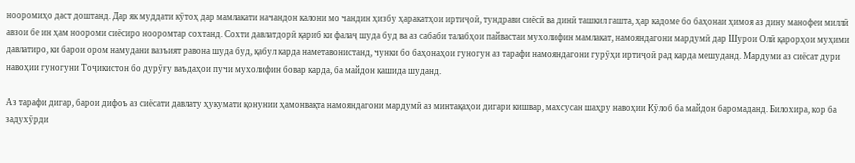нооромиҳо даст доштанд. Дар як муддати кӯтоҳ дар мамлакати начандон калони мо чандин ҳизбу ҳаракатҳои иртиҷоӣ, тундрави сиёсӣ ва динӣ ташкил гашта, ҳар кадоме бо баҳонаи ҳимоя аз дину манофеи миллӣ авзои бе ин ҳам ноороми сиёсиро нооромтар сохтанд. Сохти давлатдорӣ қариб ки фалаҷ шуда буд ва аз сабаби талабҳои пайвастаи мухолифин мамлакат, намояндагони мардумӣ дар Шурои Олӣ қарорҳои муҳими давлатиро, ки барои ором намудани вазъият равона шуда буд, қабул карда наметавонистанд, чунки бо баҳонаҳои гуногун аз тарафи намояндагони гурӯҳи иртиҷоӣ рад карда мешуданд. Мардуми аз сиёсат дури навоҳии гуногуни Тоҷикистон бо дурӯғу ваъдаҳои пучи мухолифин бовар карда, ба майдон кашида шуданд.

Аз тарафи дигар, барои дифоъ аз сиёсати давлату ҳукумати қонунии ҳамонвақта намояндагони мардумӣ аз минтақаҳои дигари кишвар, махсусан шаҳру навоҳии Кӯлоб ба майдон баромаданд. Билохира, кор ба задухӯрди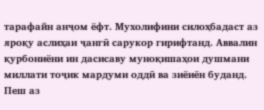тарафайн анҷом ёфт. Мухолифини силоҳбадаст аз яроқу аслиҳаи ҷангӣ сарукор гирифтанд. Аввалин қурбониёни ин дасисаву муноқишаҳои душмани миллати тоҷик мардуми оддӣ ва зиёиён буданд. Пеш аз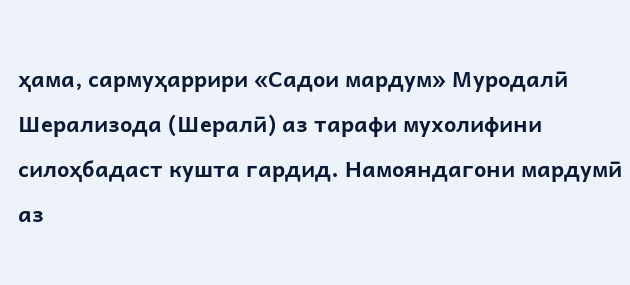ҳама, сармуҳаррири «Садои мардум» Муродалӣ Шерализода (Шералӣ) аз тарафи мухолифини силоҳбадаст кушта гардид. Намояндагони мардумӣ аз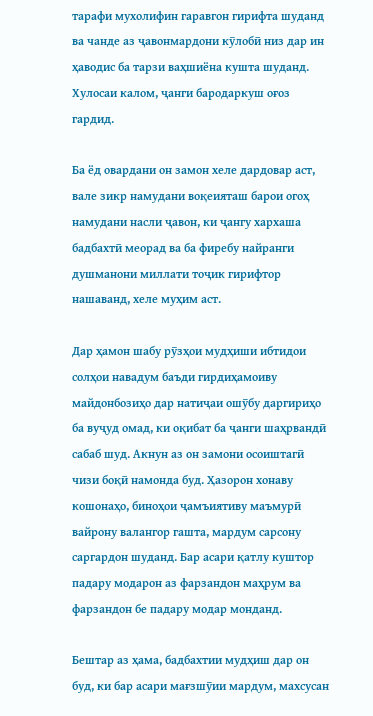тарафи мухолифин гаравгон гирифта шуданд ва чанде аз ҷавонмардони кӯлобӣ низ дар ин ҳаводис ба тарзи ваҳшиёна кушта шуданд. Хулосаи калом, ҷанги бародаркуш оғоз гардид.

Ба ёд овардани он замон хеле дардовар аст, вале зикр намудани воқеияташ барои огоҳ намудани насли ҷавон, ки ҷангу хархаша бадбахтӣ меорад ва ба фиребу найранги душманони миллати тоҷик гирифтор нашаванд, хеле муҳим аст.

Дар ҳамон шабу рӯзҳои мудҳиши ибтидои солҳои навадум баъди гирдиҳамоиву майдонбозиҳо дар натиҷаи ошӯбу даргириҳо ба вуҷуд омад, ки оқибат ба ҷанги шаҳрвандӣ сабаб шуд. Акнун аз он замони осоиштагӣ чизи боқӣ намонда буд. Ҳазорон хонаву кошонаҳо, биноҳои ҷамъиятиву маъмурӣ вайрону валангор гашта, мардум сарсону саргардон шуданд. Бар асари қатлу куштор падару модарон аз фарзандон маҳрум ва фарзандон бе падару модар монданд.

Бештар аз ҳама, бадбахтии мудҳиш дар он буд, ки бар асари мағзшӯии мардум, махсусан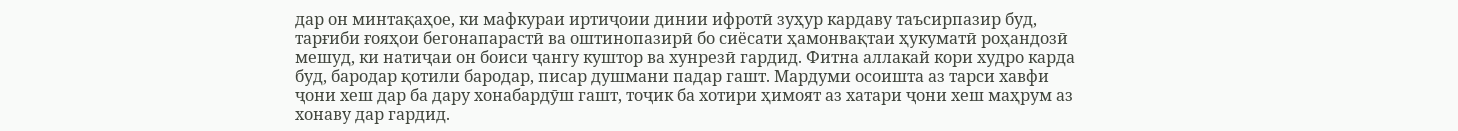дар он минтақаҳое, ки мафкураи иртиҷоии динии ифротӣ зуҳур кардаву таъсирпазир буд, тарғиби ғояҳои бегонапарастӣ ва оштинопазирӣ бо сиёсати ҳамонвақтаи ҳукуматӣ роҳандозӣ мешуд, ки натиҷаи он боиси ҷангу куштор ва хунрезӣ гардид. Фитна аллакай кори худро карда буд, бародар қотили бародар, писар душмани падар гашт. Мардуми осоишта аз тарси хавфи ҷони хеш дар ба дару хонабардӯш гашт, тоҷик ба хотири ҳимоят аз хатари ҷони хеш маҳрум аз хонаву дар гардид.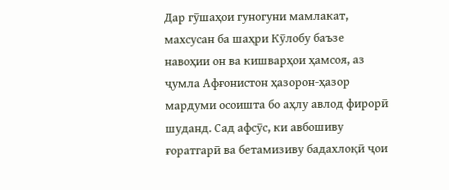Дар гӯшаҳои гуногуни мамлакат, махсусан ба шаҳри Кӯлобу баъзе навоҳии он ва кишварҳои ҳамсоя, аз ҷумла Афғонистон ҳазорон-ҳазор мардуми осоишта бо аҳлу авлод фирорӣ шуданд. Сад афсӯс, ки авбошиву ғоратгарӣ ва бетамизиву бадахлоқӣ ҷои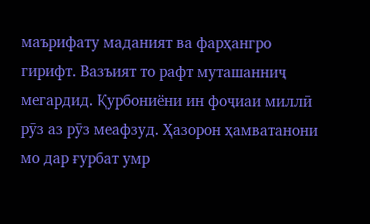маърифату маданият ва фарҳангро гирифт. Вазъият то рафт муташанниҷ мегардид. Қурбониёни ин фоҷиаи миллӣ рӯз аз рӯз меафзуд. Ҳазорон ҳамватанони мо дар ғурбат умр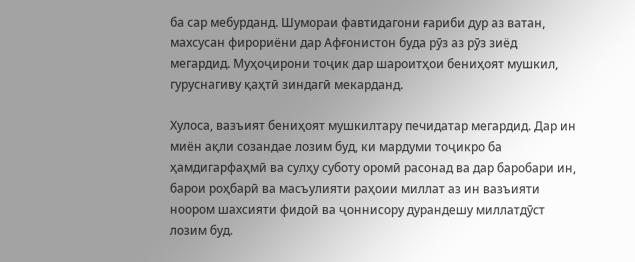ба сар мебурданд. Шумораи фавтидагони ғариби дур аз ватан, махсусан фирориёни дар Афғонистон буда рӯз аз рӯз зиёд мегардид. Муҳоҷирони тоҷик дар шароитҳои бениҳоят мушкил, гуруснагиву қаҳтӣ зиндагӣ мекарданд.

Хулоса, вазъият бениҳоят мушкилтару печидатар мегардид. Дар ин миён ақли созандае лозим буд, ки мардуми тоҷикро ба ҳамдигарфаҳмӣ ва сулҳу суботу оромӣ расонад ва дар баробари ин, барои роҳбарӣ ва масъулияти раҳоии миллат аз ин вазъияти ноором шахсияти фидоӣ ва ҷоннисору дурандешу миллатдӯст лозим буд.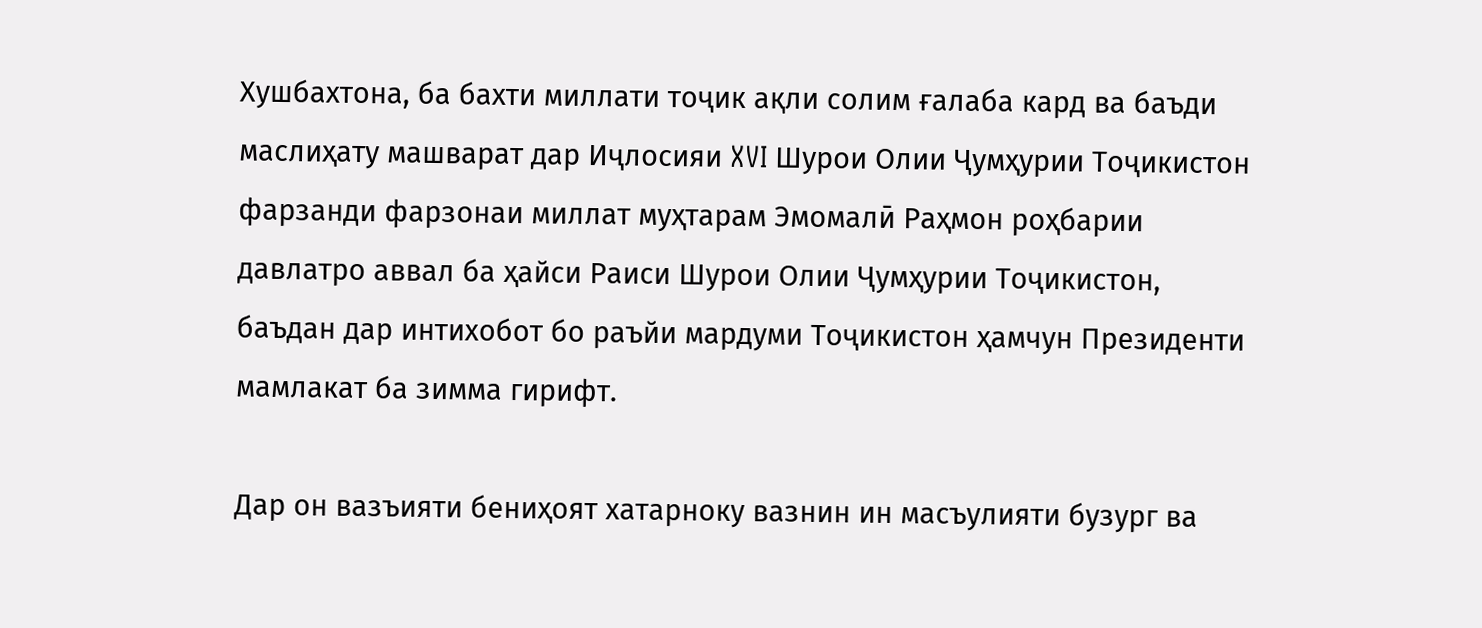Хушбахтона, ба бахти миллати тоҷик ақли солим ғалаба кард ва баъди маслиҳату машварат дар Иҷлосияи XVI Шурои Олии Ҷумҳурии Тоҷикистон фарзанди фарзонаи миллат муҳтарам Эмомалӣ Раҳмон роҳбарии давлатро аввал ба ҳайси Раиси Шурои Олии Ҷумҳурии Тоҷикистон, баъдан дар интихобот бо раъйи мардуми Тоҷикистон ҳамчун Президенти мамлакат ба зимма гирифт.

Дар он вазъияти бениҳоят хатарноку вазнин ин масъулияти бузург ва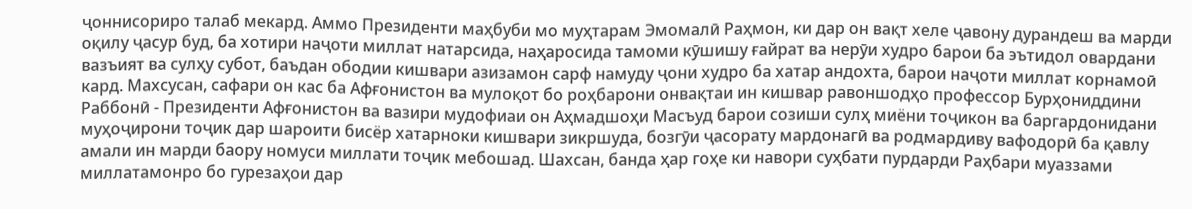ҷоннисориро талаб мекард. Аммо Президенти маҳбуби мо муҳтарам Эмомалӣ Раҳмон, ки дар он вақт хеле ҷавону дурандеш ва марди оқилу ҷасур буд, ба хотири наҷоти миллат натарсида, наҳаросида тамоми кӯшишу ғайрат ва нерӯи худро барои ба эътидол овардани вазъият ва сулҳу субот, баъдан ободии кишвари азизамон сарф намуду ҷони худро ба хатар андохта, барои наҷоти миллат корнамоӣ кард. Махсусан, сафари он кас ба Афғонистон ва мулоқот бо роҳбарони онвақтаи ин кишвар равоншодҳо профессор Бурҳониддини Раббонӣ - Президенти Афғонистон ва вазири мудофиаи он Аҳмадшоҳи Масъуд барои созиши сулҳ миёни тоҷикон ва баргардонидани муҳоҷирони тоҷик дар шароити бисёр хатарноки кишвари зикршуда, бозгӯи ҷасорату мардонагӣ ва родмардиву вафодорӣ ба қавлу амали ин марди баору номуси миллати тоҷик мебошад. Шахсан, банда ҳар гоҳе ки навори суҳбати пурдарди Раҳбари муаззами миллатамонро бо гурезаҳои дар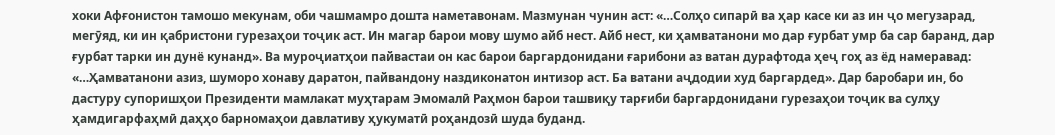хоки Афғонистон тамошо мекунам, оби чашмамро дошта наметавонам. Мазмунан чунин аст: «…Солҳо сипарӣ ва ҳар касе ки аз ин ҷо мегузарад, мегӯяд, ки ин қабристони гурезаҳои тоҷик аст. Ин магар барои мову шумо айб нест. Айб нест, ки ҳамватанони мо дар ғурбат умр ба сар баранд, дар ғурбат тарки ин дунё кунанд». Ва муроҷиатҳои пайвастаи он кас барои баргардонидани ғарибони аз ватан дурафтода ҳеҷ гоҳ аз ёд намеравад: «…Ҳамватанони азиз, шуморо хонаву даратон, пайвандону наздиконатон интизор аст. Ба ватани аҷдодии худ баргардед». Дар баробари ин, бо дастуру супоришҳои Президенти мамлакат муҳтарам Эмомалӣ Раҳмон барои ташвиқу тарғиби баргардонидани гурезаҳои тоҷик ва сулҳу ҳамдигарфаҳмӣ даҳҳо барномаҳои давлативу ҳукуматӣ роҳандозӣ шуда буданд.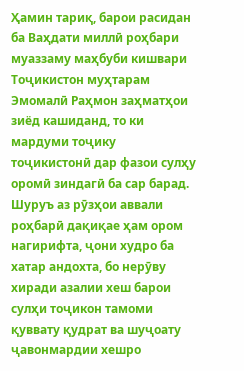Ҳамин тариқ, барои расидан ба Ваҳдати миллӣ роҳбари муаззаму маҳбуби кишвари Тоҷикистон муҳтарам Эмомалӣ Раҳмон заҳматҳои зиёд кашиданд, то ки мардуми тоҷику тоҷикистонӣ дар фазои сулҳу оромӣ зиндагӣ ба сар барад. Шуруъ аз рӯзҳои аввали роҳбарӣ дақиқае ҳам ором нагирифта, ҷони худро ба хатар андохта, бо нерӯву хиради азалии хеш барои сулҳи тоҷикон тамоми қуввату қудрат ва шуҷоату ҷавонмардии хешро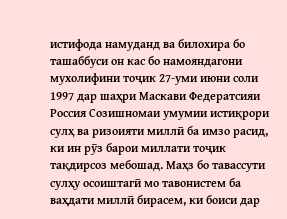истифода намуданд ва билохира бо ташаббуси он кас бо намояндагони мухолифини тоҷик 27-уми июни соли 1997 дар шаҳри Маскави Федератсияи Россия Созишномаи умумии истиқрори сулҳ ва ризоияти миллӣ ба имзо расид, ки ин рӯз барои миллати тоҷик тақдирсоз мебошад. Маҳз бо тавассути сулҳу осоиштагӣ мо тавонистем ба ваҳдати миллӣ бирасем, ки боиси дар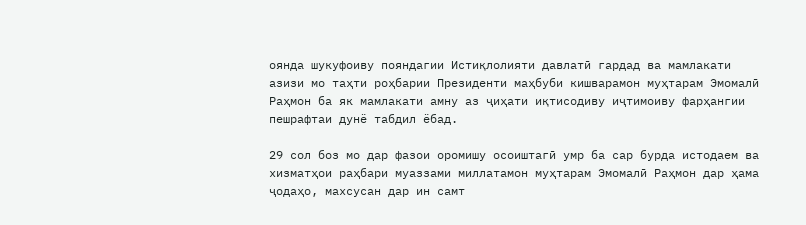оянда шукуфоиву пояндагии Истиқлолияти давлатӣ гардад ва мамлакати азизи мо таҳти роҳбарии Президенти маҳбуби кишварамон муҳтарам Эмомалӣ Раҳмон ба як мамлакати амну аз ҷиҳати иқтисодиву иҷтимоиву фарҳангии пешрафтаи дунё табдил ёбад.

29 сол боз мо дар фазои оромишу осоиштагӣ умр ба сар бурда истодаем ва хизматҳои раҳбари муаззами миллатамон муҳтарам Эмомалӣ Раҳмон дар ҳама ҷодаҳо, махсусан дар ин самт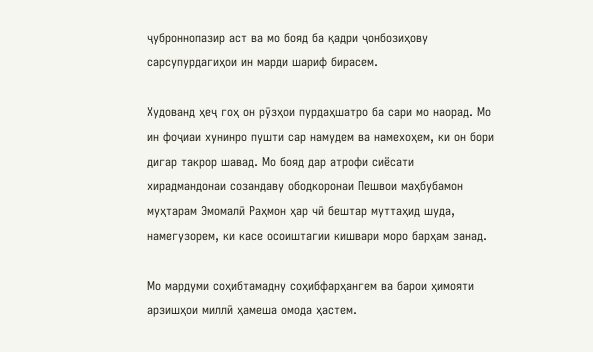ҷуброннопазир аст ва мо бояд ба қадри ҷонбозиҳову сарсупурдагиҳои ин марди шариф бирасем.

Худованд ҳеҷ гоҳ он рӯзҳои пурдаҳшатро ба сари мо наорад. Мо ин фоҷиаи хунинро пушти сар намудем ва намехоҳем, ки он бори дигар такрор шавад. Мо бояд дар атрофи сиёсати хирадмандонаи созандаву ободкоронаи Пешвои маҳбубамон муҳтарам Эмомалӣ Раҳмон ҳар чӣ бештар муттаҳид шуда, намегузорем, ки касе осоиштагии кишвари моро барҳам занад.

Мо мардуми соҳибтамадну соҳибфарҳангем ва барои ҳимояти арзишҳои миллӣ ҳамеша омода ҳастем.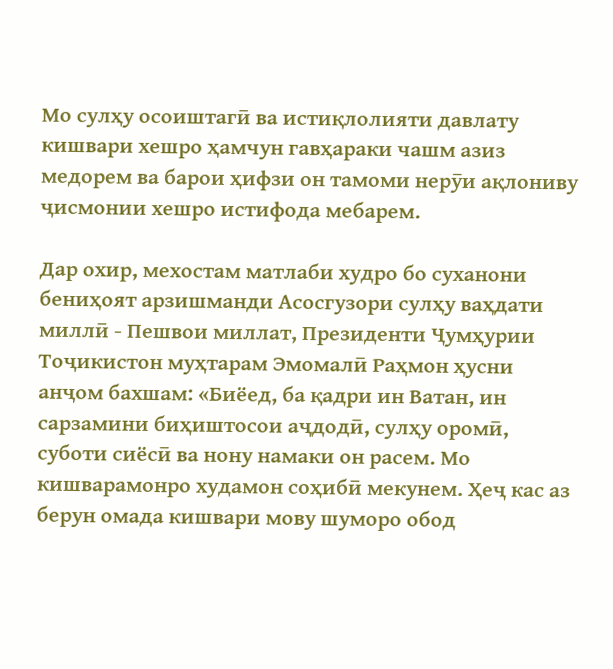Мо сулҳу осоиштагӣ ва истиқлолияти давлату кишвари хешро ҳамчун гавҳараки чашм азиз медорем ва барои ҳифзи он тамоми нерӯи ақлониву ҷисмонии хешро истифода мебарем.

Дар охир, мехостам матлаби худро бо суханони бениҳоят арзишманди Асосгузори сулҳу ваҳдати миллӣ - Пешвои миллат, Президенти Ҷумҳурии Тоҷикистон муҳтарам Эмомалӣ Раҳмон ҳусни анҷом бахшам: «Биёед, ба қадри ин Ватан, ин сарзамини биҳиштосои аҷдодӣ, сулҳу оромӣ, суботи сиёсӣ ва нону намаки он расем. Мо кишварамонро худамон соҳибӣ мекунем. Ҳеҷ кас аз берун омада кишвари мову шуморо обод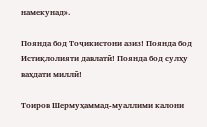намекунад».

Поянда бод Тоҷикистони азиз! Поянда бод Истиқлолияти давлатӣ! Поянда бод сулҳу ваҳдати миллӣ!

Тоиров Шермуҳаммад-муаллими калони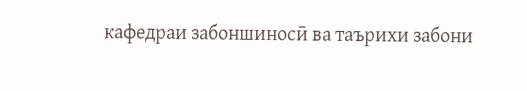кафедраи забоншиносӣ ва таърихи забони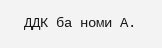ДДК ба номи А.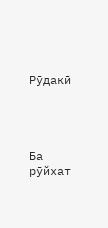Рӯдакӣ




Ба рӯйхат